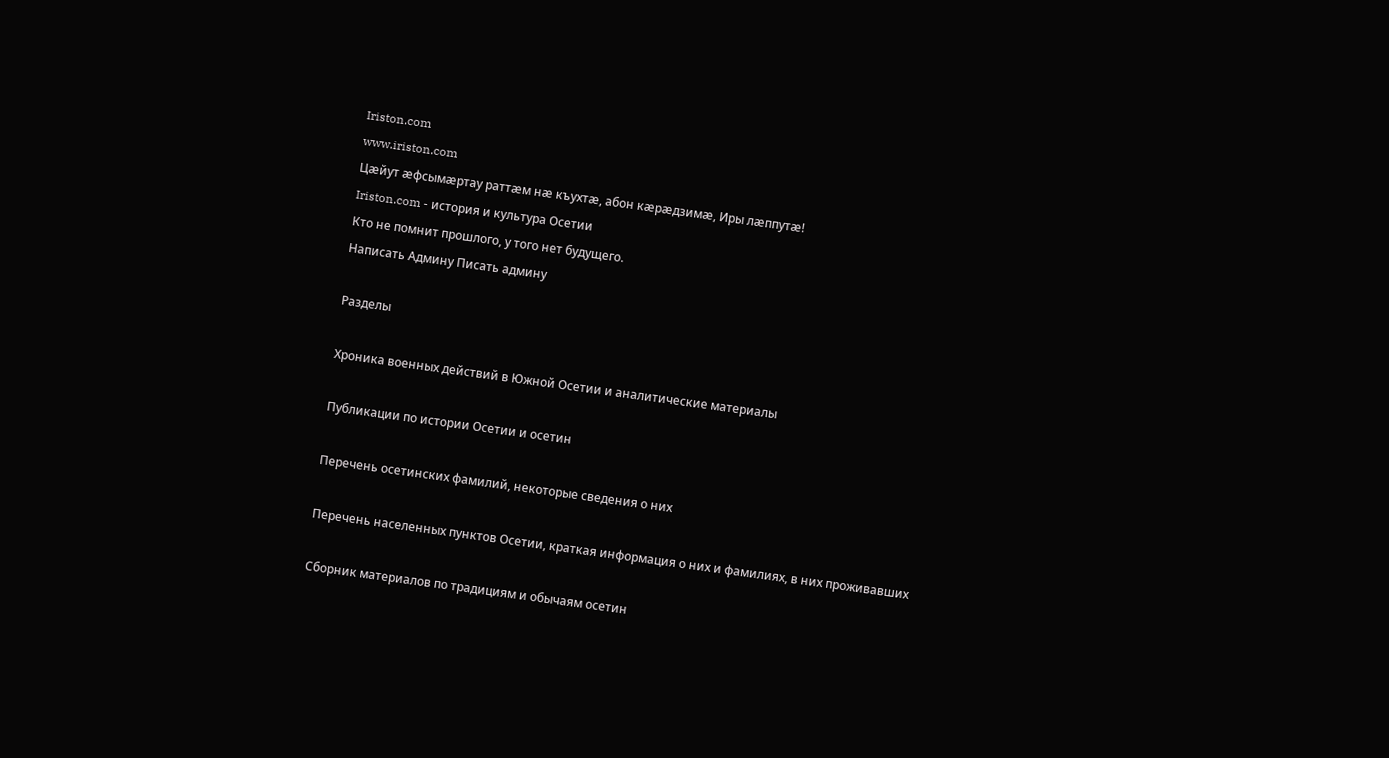Iriston.com
www.iriston.com
Цæйут æфсымæртау раттæм нæ къухтæ, абон кæрæдзимæ, Иры лæппутæ!
Iriston.com - история и культура Осетии
Кто не помнит прошлого, у того нет будущего.
Написать Админу Писать админу

Разделы

Хроника военных действий в Южной Осетии и аналитические материалы

Публикации по истории Осетии и осетин

Перечень осетинских фамилий, некоторые сведения о них

Перечень населенных пунктов Осетии, краткая информация о них и фамилиях, в них проживавших

Сборник материалов по традициям и обычаям осетин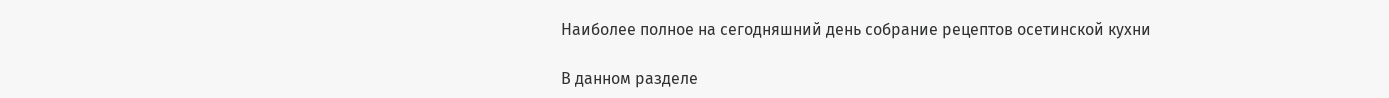Наиболее полное на сегодняшний день собрание рецептов осетинской кухни

В данном разделе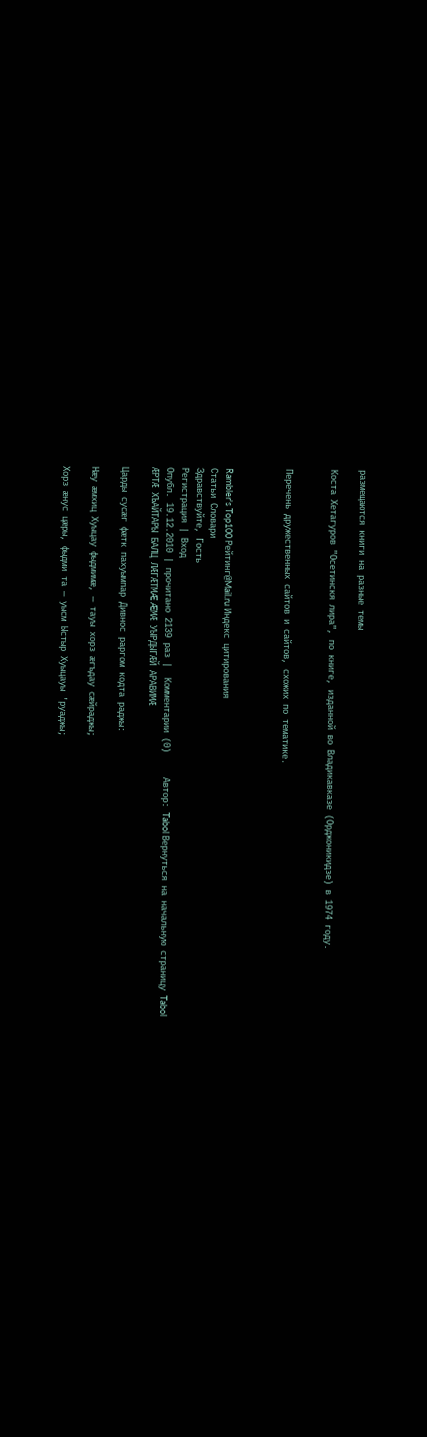размещаются книги на разные темы

Коста Хетагуров "Осетинскя лира", по книге, изданной во Владикавказе (Орджоникидзе) в 1974 году.


Перечень дружественных сайтов и сайтов, схожих по тематике.



Rambler's Top100 Рейтинг@Mail.ru Индекс цитирования
Статьи Словари
Здравствуйте, Гость
Регистрация | Вход
Опубл. 19.12.2010 | прочитано 2139 раз |  Комментарии (0)     Автор: Tabol Вернуться на начальную страницу Tabol
ÆРТÆ ХЪАЙТАРЫ БАЛЦ ЛÆГÆТМÆ ÆМÆ УЫРДЫГÆЙ АРАВИМÆ

Царды сусæг фæтк пахуымпар Дивнос раргом кодта раджы:

Нæу æмхиц Хуыцау фыдмимæ, — тауы хорз æгъдау сæйраджы;

Хорз æнус цæры, фыдми та — уысм Ыстыр Хуыцауы 'руаджы;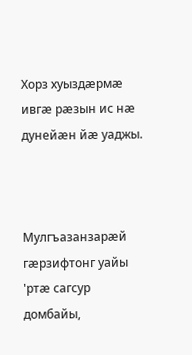Хорз хуыздæрмæ ивгæ рæзын ис нæ дунейæн йæ уаджы.



Мулгъазанзарæй гæрзифтонг уайы 'ртæ сагсур домбайы,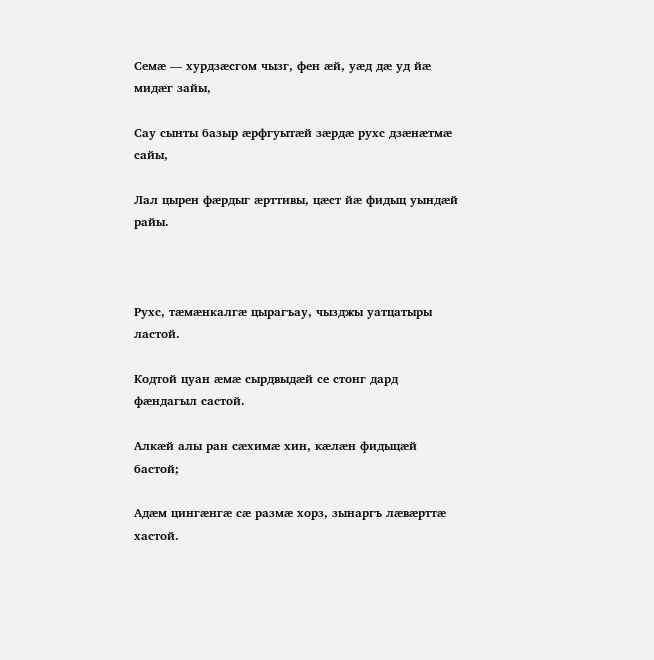Семæ — хурдзæсгом чызг, фен æй, уæд дæ уд йæ мидæг зайы,

Сау сынты базыр æрфгуытæй зæрдæ рухс дзæнæтмæ сайы,

Лал цырен фæрдыг æрттивы, цæст йæ фидыц уындæй райы.



Рухс, тæмæнкалгæ цырагъау, чызджы уатцатыры ластой.

Кодтой цуан æмæ сырдвыдæй се стонг дард фæндагыл састой.

Алкæй алы ран сæхимæ хин, кæлæн фидыцæй бастой;

Адæм цингæнгæ сæ размæ хорз, зынаргъ лæвæрттæ хастой.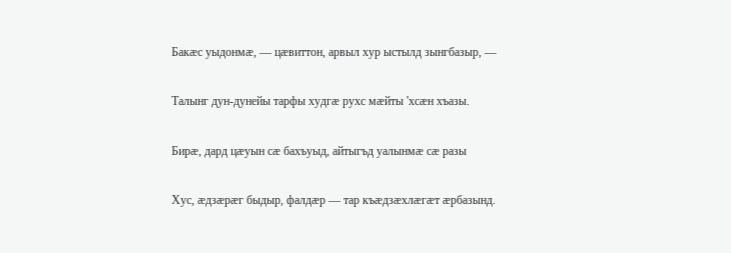Бакæс уыдонмæ, — цæвиттон, арвыл хур ыстылд зынгбазыр, —

Талынг дун-дунейы тарфы худгæ рухс мæйты 'хсæн хъазы.

Бирæ, дард цæуын сæ бахъуыд, айтыгъд уалынмæ сæ разы

Хус, æдзæрæг быдыр, фалдæр — тар къæдзæхлæгæт æрбазынд.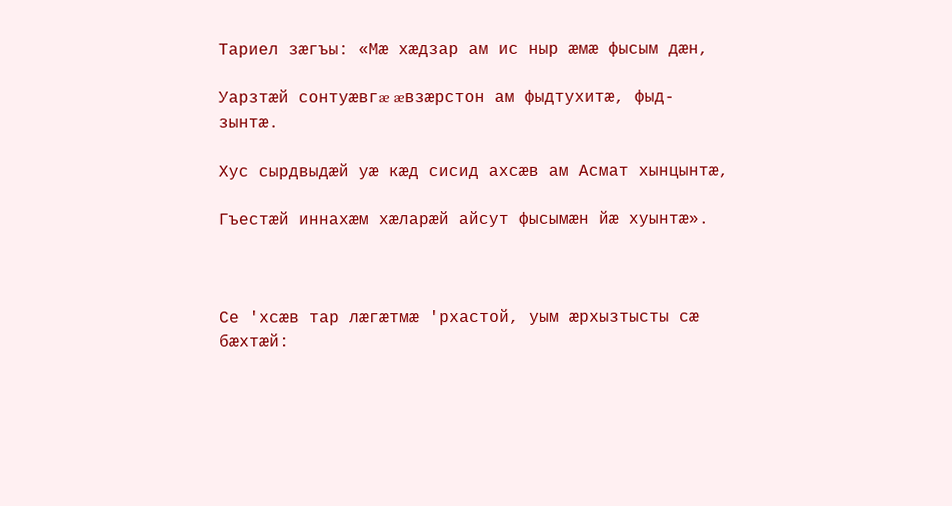Тариел зæгъы: «Мæ хæдзар ам ис ныр æмæ фысым дæн,

Уарзтæй сонтуæвгæ æвзæрстон ам фыдтухитæ, фыд-зынтæ.

Хус сырдвыдæй уæ кæд сисид ахсæв ам Асмат хынцынтæ,

Гъестæй иннахæм хæларæй айсут фысымæн йæ хуынтæ».



Се 'хсæв тар лæгæтмæ 'рхастой, уым æрхызтысты сæ бæхтæй: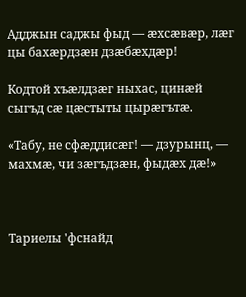Адджын саджы фыд — æхсæвæр, лæг цы бахæрдзæн дзæбæхдæр!

Кодтой хъæлдзæг ныхас, цинæй сыгъд сæ цæстыты цырæгътæ.

«Табу, не сфæддисæг! — дзурынц, — махмæ, чи зæгъдзæн, фыдæх дæ!»



Тариелы 'фснайд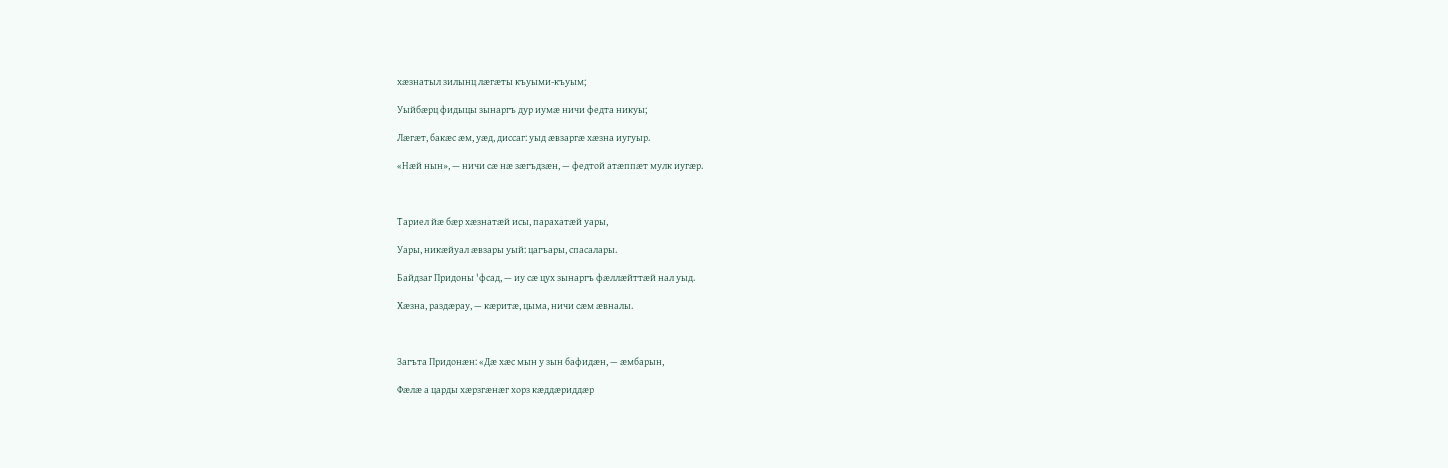хæзнатыл зилынц лæгæты къуыми-къуым;

Уыйбæрц фидыцы зынаргъ дур иумæ ничи федта никуы;

Лæгæт, бакæс æм, уæд, диссаг: уыд æвзаргæ хæзна иугуыр.

«Нæй нын», — ничи сæ нæ зæгъдзæн, — федтой атæппæт мулк иугæр.



Тариел йæ бæр хæзнатæй исы, парахатæй уары,

Уары, никæйуал æвзары уый: цагъары, спасалары.

Байдзаг Придоны 'фсад, — иу сæ цух зынаргъ фæллæйттæй нал уыд.

Хæзна, раздæрау, — кæритæ, цыма, ничи сæм æвналы.



Загъта Придонæн: «Дæ хæс мын у зын бафидæн, — æмбарын,

Фæлæ а царды хæрзгæнæг хорз кæддæриддæр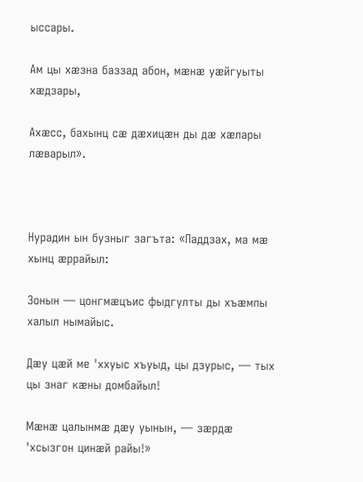ыссары.

Ам цы хæзна баззад абон, мæнæ уæйгуыты хæдзары,

Ахæсс, бахынц сæ дæхицæн ды дæ хæлары лæварыл».



Нурадин ын бузныг загъта: «Паддзах, ма мæ хынц æррайыл:

Зонын — цонгмæцъис фыдгулты ды хъæмпы халыл нымайыс.

Дæу цæй ме 'ххуыс хъуыд, цы дзурыс, — тых цы знаг кæны домбайыл!

Мæнæ цалынмæ дæу уынын, — зæрдæ 'хсызгон цинæй райы!»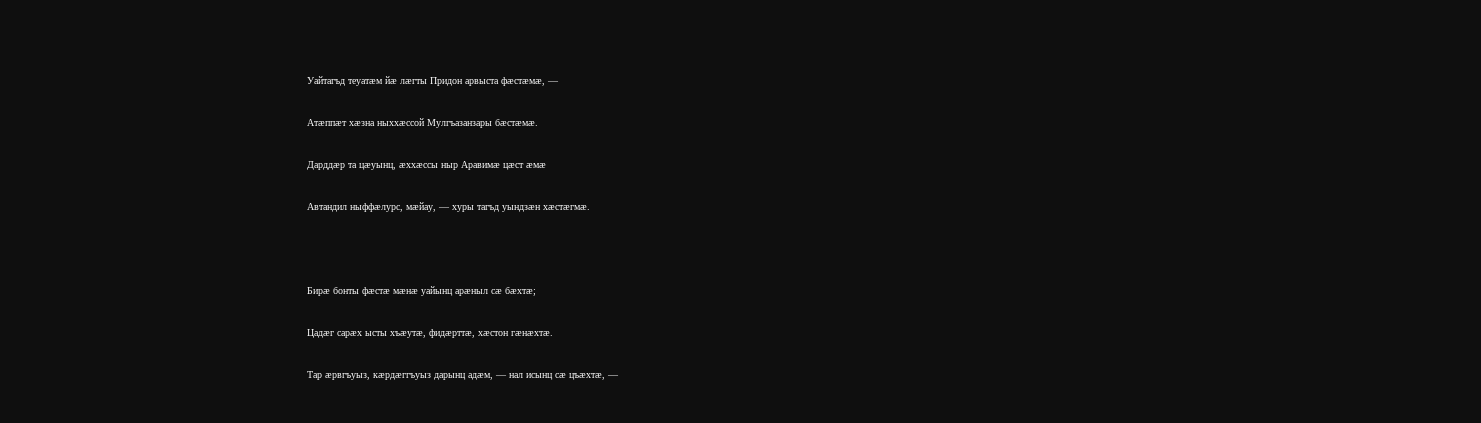Уайтагъд теуатæм йæ лæгты Придон арвыста фæстæмæ, —

Атæппæт хæзна ныххæссой Мулгъазанзары бæстæмæ.

Дарддæр та цæуынц, æххæссы ныр Аравимæ цæст æмæ

Автандил ныффæлурс, мæйау, — хуры тагъд уындзæн хæстæгмæ.



Бирæ бонты фæстæ мæнæ уайынц арæныл сæ бæхтæ;

Цадæг сарæх ысты хъæутæ, фидæрттæ, хæстон гæнæхтæ.

Тар æрвгъуыз, кæрдæггъуыз дарынц адæм, — нал исынц сæ цъæхтæ, —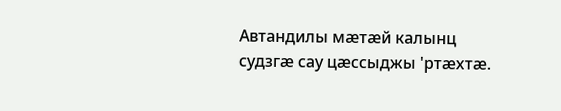Автандилы мæтæй калынц судзгæ сау цæссыджы 'ртæхтæ.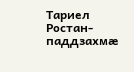Тариел Ростан-паддзахмæ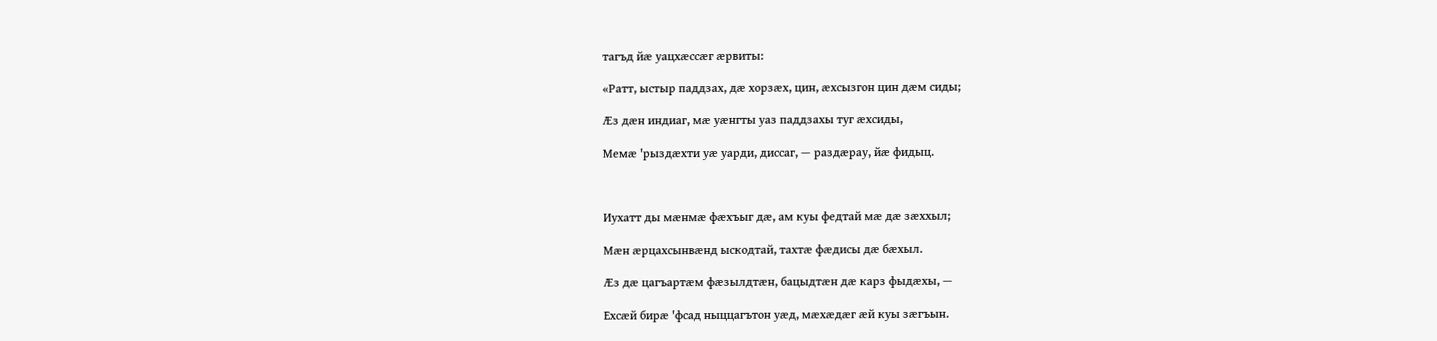тагъд йæ уацхæссæг æрвиты:

«Ратт, ыстыр паддзах, дæ хорзæх, цин, æхсызгон цин дæм сиды;

Æз дæн индиаг, мæ уæнгты уаз паддзахы туг æхсиды,

Мемæ 'рыздæхти уæ уарди, диссаг, — раздæрау, йæ фидыц.



Иухатт ды мæнмæ фæхъыг дæ, ам куы федтай мæ дæ зæххыл;

Мæн æрцахсынвæнд ыскодтай, тахтæ фæдисы дæ бæхыл.

Æз дæ цагъартæм фæзылдтæн, бацыдтæн дæ карз фыдæхы, —

Ехсæй бирæ 'фсад ныццагътон уæд, мæхæдæг æй куы зæгъын.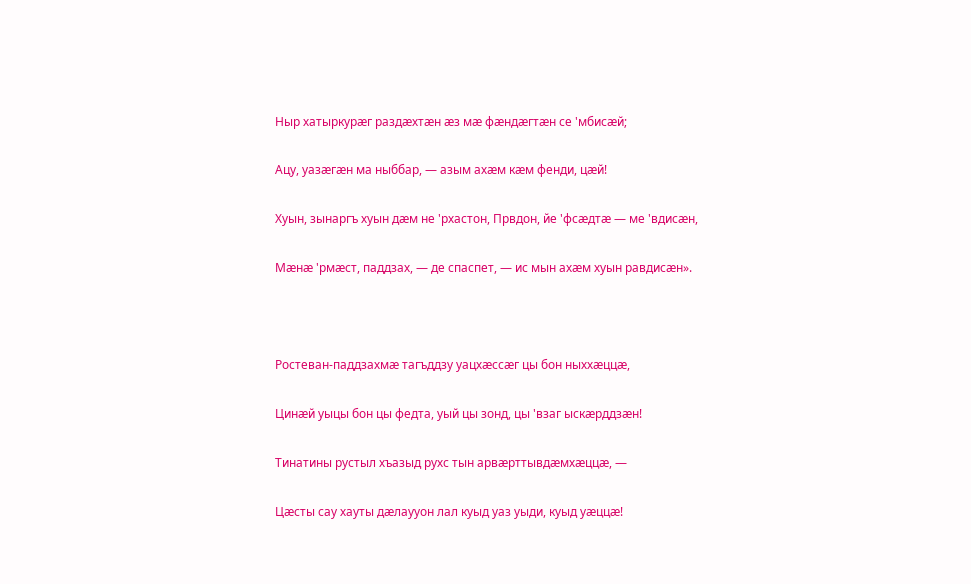Ныр хатыркурæг раздæхтæн æз мæ фæндæгтæн се 'мбисæй;

Ацу, уазæгæн ма ныббар, — азым ахæм кæм фенди, цæй!

Хуын, зынаргъ хуын дæм не 'рхастон, Првдон, йе 'фсæдтæ — ме 'вдисæн,

Мæнæ 'рмæст, паддзах, — де спаспет, — ис мын ахæм хуын равдисæн».



Ростеван-паддзахмæ тагъддзу уацхæссæг цы бон ныххæццæ,

Цинæй уыцы бон цы федта, уый цы зонд, цы 'взаг ыскæрддзæн!

Тинатины рустыл хъазыд рухс тын арвæрттывдæмхæццæ, —

Цæсты сау хауты дæлаууон лал куыд уаз уыди, куыд уæццæ!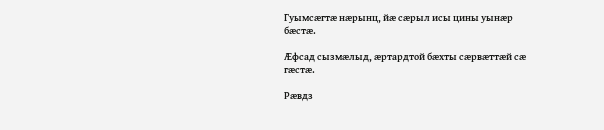Гуымсæгтæ нæрынц, йæ сæрыл исы цины уынæр бæстæ.

Æфсад сызмæлыд, æртардтой бæхты сæрвæттæй сæ гæстæ.

Рæвдз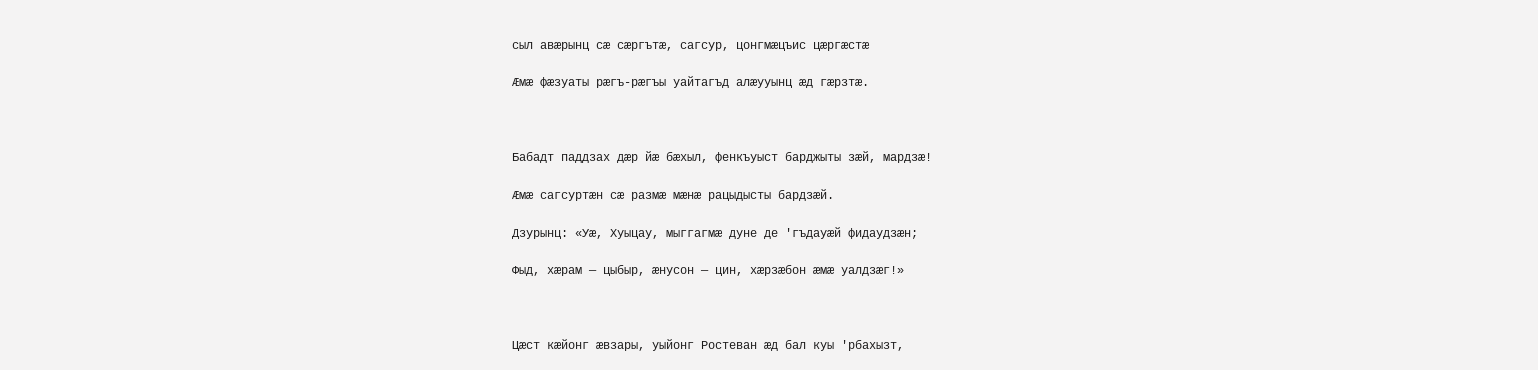сыл авæрынц сæ сæргътæ, сагсур, цонгмæцъис цæргæстæ

Æмæ фæзуаты рæгъ-рæгъы уайтагъд алæууынц æд гæрзтæ.



Бабадт паддзах дæр йæ бæхыл, фенкъуыст барджыты зæй, мардзæ!

Æмæ сагсуртæн сæ размæ мæнæ рацыдысты бардзæй.

Дзурынц: «Уæ, Хуыцау, мыггагмæ дуне де 'гъдауæй фидаудзæн;

Фыд, хæрам — цыбыр, æнусон — цин, хæрзæбон æмæ уалдзæг!»



Цæст кæйонг æвзары, уыйонг Ростеван æд бал куы 'рбахызт,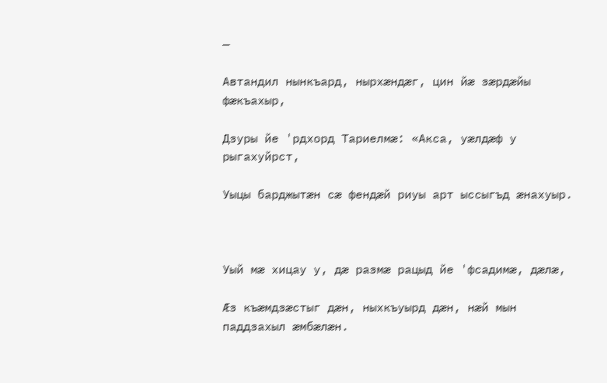—

Автандил нынкъард, нырхæндæг, цин йæ зæрдæйы фæкъахыр,

Дзуры йе 'рдхорд Тариелмæ: «Акса, уæлдæф у рыгахуйрст,

Уыцы барджытæн сæ фендæй риуы арт ыссыгъд æнахуыр.



Уый мæ хицау у, дæ размæ рацыд йе 'фсадимæ, дæлæ,

Æз къæмдзæстыг дæн, ныхкъуырд дæн, нæй мын паддзахыл æмбæлæн.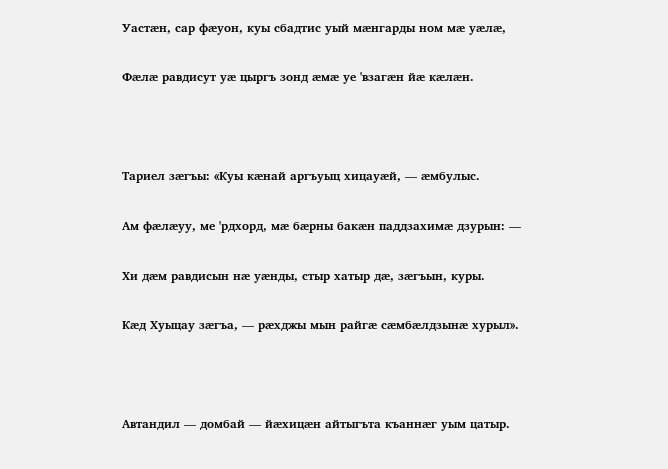Уастæн, сар фæуон, куы сбадтис уый мæнгарды ном мæ уæлæ,

Фæлæ равдисут уæ цыргъ зонд æмæ уе 'взагæн йæ кæлæн.



Тариел зæгъы: «Куы кæнай аргъуыц хицауæй, — æмбулыс.

Ам фæлæуу, ме 'рдхорд, мæ бæрны бакæн паддзахимæ дзурын: —

Хи дæм равдисын нæ уæнды, стыр хатыр дæ, зæгъын, куры.

Кæд Хуыцау зæгъа, — рæхджы мын райгæ сæмбæлдзынæ хурыл».



Автандил — домбай — йæхицæн айтыгъта къаннæг уым цатыр.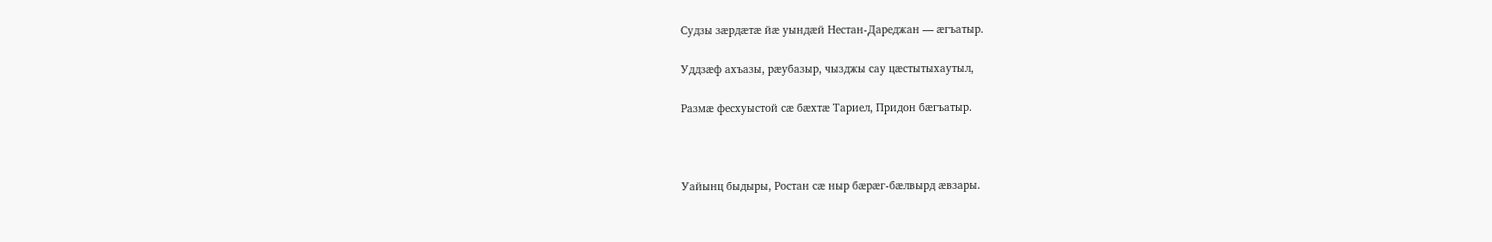Судзы зæрдæтæ йæ уындæй Нестан-Дареджан — æгъатыр.

Уддзæф ахъазы, рæубазыр, чызджы сау цæстытыхаутыл,

Размæ фесхуыстой сæ бæхтæ Тариел, Придон бæгъатыр.



Уайынц быдыры, Ростан сæ ныр бæрæг-бæлвырд æвзары.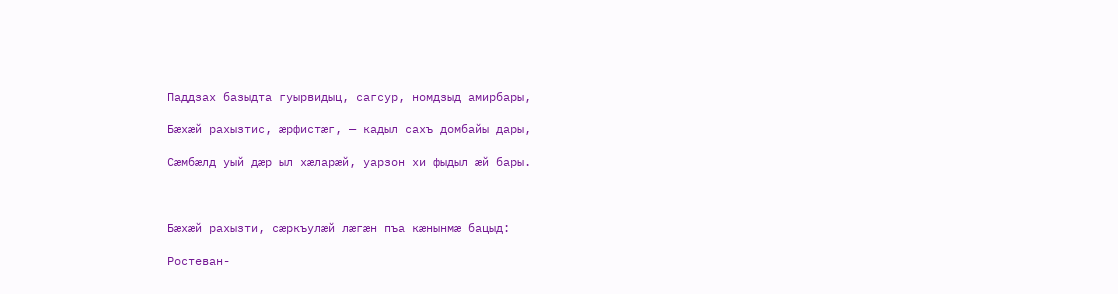Паддзах базыдта гуырвидыц, сагсур, номдзыд амирбары,

Бæхæй рахызтис, æрфистæг, — кадыл сахъ домбайы дары,

Сæмбæлд уый дæр ыл хæларæй, уарзон хи фыдыл æй бары.



Бæхæй рахызти, сæркъулæй лæгæн пъа кæнынмæ бацыд:

Ростеван-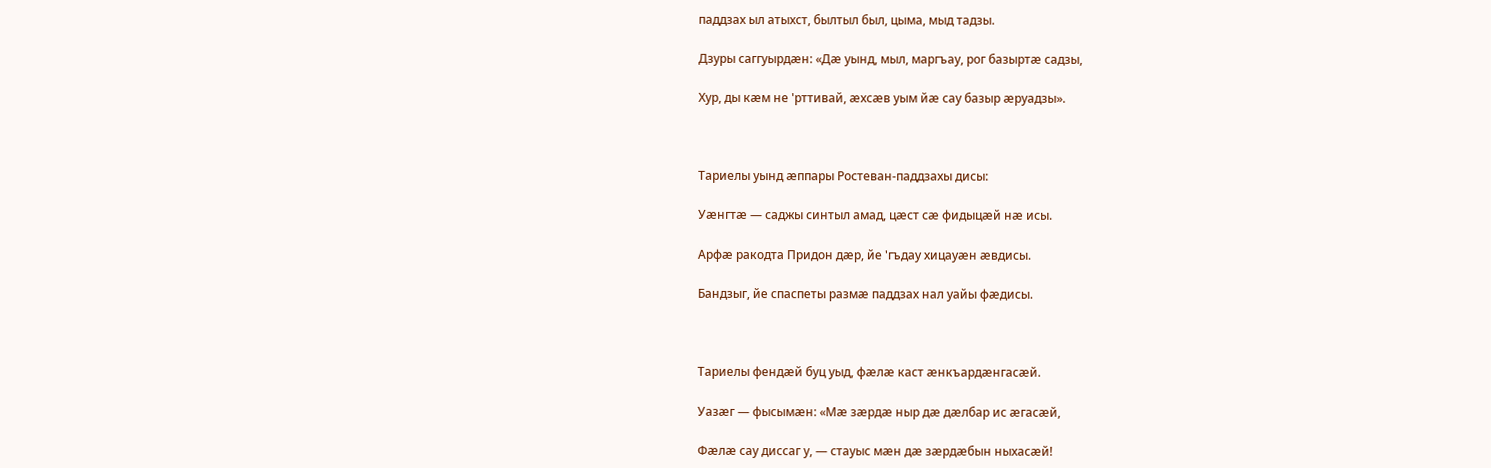паддзах ыл атыхст, былтыл был, цыма, мыд тадзы.

Дзуры саггуырдæн: «Дæ уынд, мыл, маргъау, рог базыртæ садзы,

Хур, ды кæм не 'рттивай, æхсæв уым йæ сау базыр æруадзы».



Тариелы уынд æппары Ростеван-паддзахы дисы:

Уæнгтæ — саджы синтыл амад, цæст сæ фидыцæй нæ исы.

Арфæ ракодта Придон дæр, йе 'гъдау хицауæн æвдисы.

Бандзыг, йе спаспеты размæ паддзах нал уайы фæдисы.



Тариелы фендæй буц уыд, фæлæ каст æнкъардæнгасæй.

Уазæг — фысымæн: «Мæ зæрдæ ныр дæ дæлбар ис æгасæй,

Фæлæ сау диссаг у, — стауыс мæн дæ зæрдæбын ныхасæй!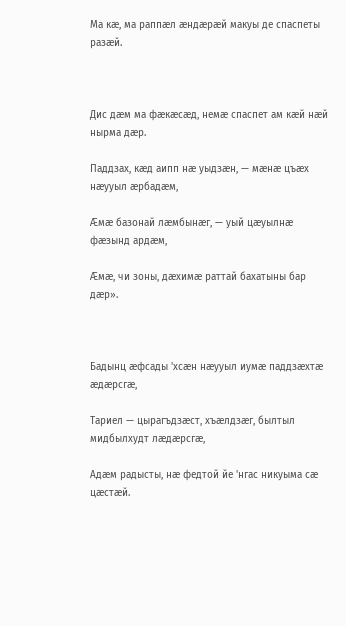Ма кæ, ма раппæл æндæрæй макуы де спаспеты разæй.



Дис дæм ма фæкæсæд, немæ спаспет ам кæй нæй нырма дæр.

Паддзах, кæд аипп нæ уыдзæн, — мæнæ цъæх нæууыл æрбадæм,

Æмæ базонай лæмбынæг, — уый цæуылнæ фæзынд ардæм,

Æмæ, чи зоны, дæхимæ раттай бахатыны бар дæр».



Бадынц æфсады 'хсæн нæууыл иумæ паддзæхтæ æдæрсгæ,

Тариел — цырагъдзæст, хъæлдзæг, былтыл мидбылхудт лæдæрсгæ,

Адæм радысты, нæ федтой йе 'нгас никуыма сæ цæстæй.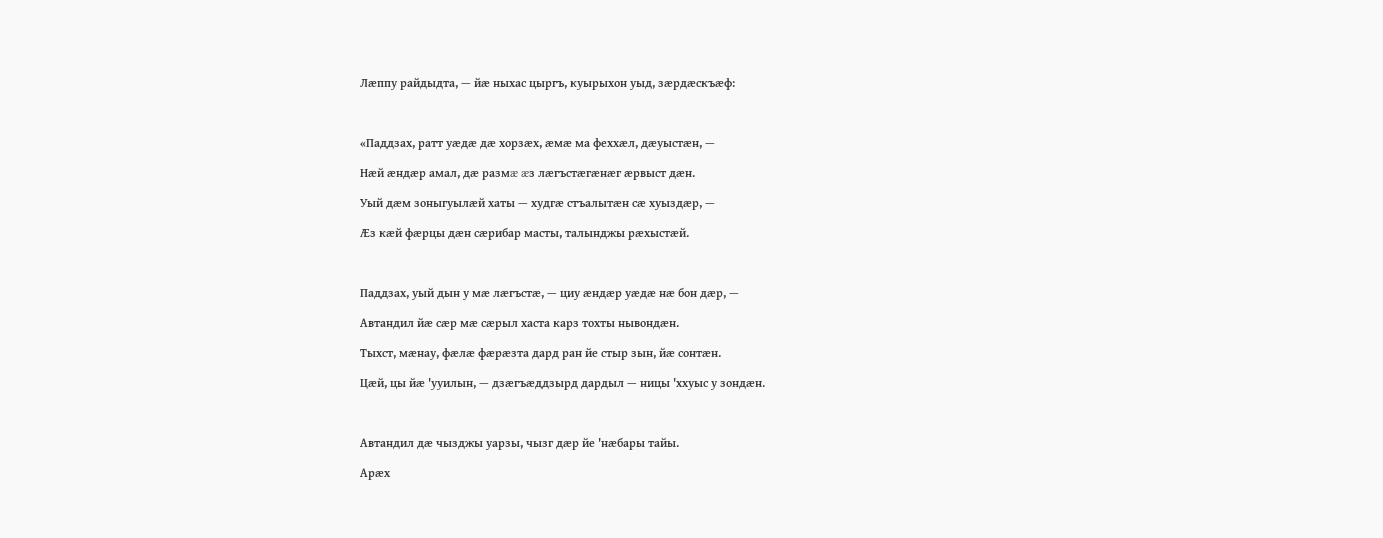Лæппу райдыдта, — йæ ныхас цыргъ, куырыхон уыд, зæрдæскъæф:



«Паддзах, ратт уæдæ дæ хорзæх, æмæ ма феххæл, дæуыстæн, —

Нæй æндæр амал, дæ размæ æз лæгъстæгæнæг æрвыст дæн.

Уый дæм зоныгуылæй хаты — худгæ стъалытæн сæ хуыздæр, —

Æз кæй фæрцы дæн сæрибар масты, талынджы рæхыстæй.



Паддзах, уый дын у мæ лæгъстæ, — циу æндæр уæдæ нæ бон дæр, —

Автандил йæ сæр мæ сæрыл хаста карз тохты нывондæн.

Тыхст, мæнау, фæлæ фæрæзта дард ран йе стыр зын, йæ сонтæн.

Цæй, цы йæ 'ууилын, — дзæгъæддзырд дардыл — ницы 'ххуыс у зондæн.



Автандил дæ чызджы уарзы, чызг дæр йе 'нæбары тайы.

Арæх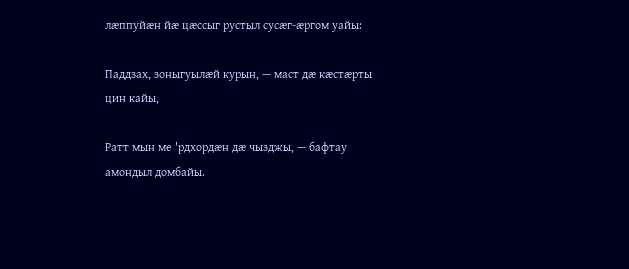лæппуйæн йæ цæссыг рустыл сусæг-æргом уайы:

Паддзах, зоныгуылæй курын, — маст дæ кæстæрты цин кайы,

Ратт мын ме 'рдхордæн дæ чызджы, — бафтау амондыл домбайы.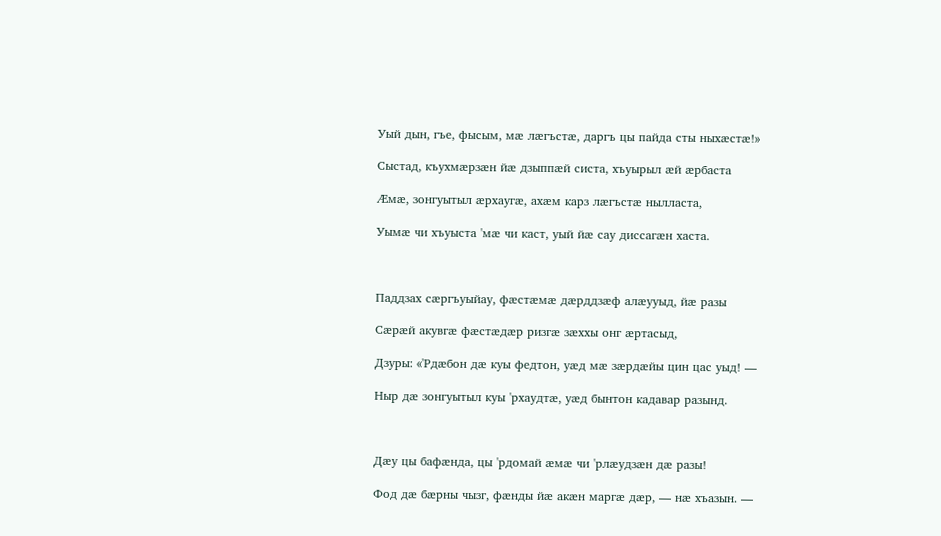Уый дын, гъе, фысым, мæ лæгъстæ, даргъ цы пайда сты ныхæстæ!»

Сыстад, къухмæрзæн йæ дзыппæй систа, хъуырыл æй æрбаста

Æмæ, зонгуытыл æрхаугæ, ахæм карз лæгъстæ нылласта,

Уымæ чи хъуыста 'мæ чи каст, уый йæ сау диссагæн хаста.



Паддзах сæргъуыйау, фæстæмæ дæрддзæф алæууыд, йæ разы

Сæрæй акувгæ фæстæдæр ризгæ зæххы онг æртасыд,

Дзуры: «'Рдæбон дæ куы федтон, уæд мæ зæрдæйы цин цас уыд! —

Ныр дæ зонгуытыл куы 'рхаудтæ, уæд бынтон кадавар разынд.



Дæу цы бафæнда, цы 'рдомай æмæ чи 'рлæудзæн дæ разы!

Фод дæ бæрны чызг, фæнды йæ акæн маргæ дæр, — нæ хъазын. —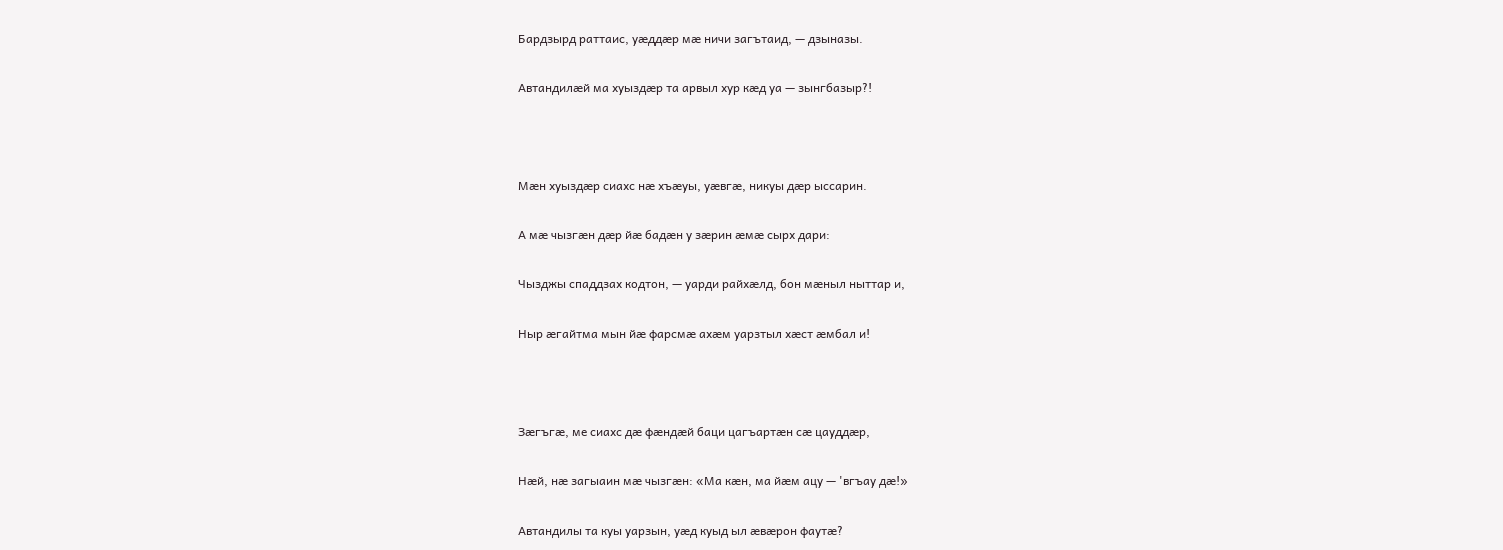Бардзырд раттаис, уæддæр мæ ничи загътаид, — дзыназы.

Автандилæй ма хуыздæр та арвыл хур кæд уа — зынгбазыр?!



Мæн хуыздæр сиахс нæ хъæуы, уæвгæ, никуы дæр ыссарин.

А мæ чызгæн дæр йæ бадæн у зæрин æмæ сырх дари:

Чызджы спаддзах кодтон, — уарди райхæлд, бон мæныл ныттар и,

Ныр æгайтма мын йæ фарсмæ ахæм уарзтыл хæст æмбал и!



Зæгъгæ, ме сиахс дæ фæндæй баци цагъартæн сæ цауддæр,

Нæй, нæ загыаин мæ чызгæн: «Ма кæн, ма йæм ацу — 'вгъау дæ!»

Автандилы та куы уарзын, уæд куыд ыл æвæрон фаутæ?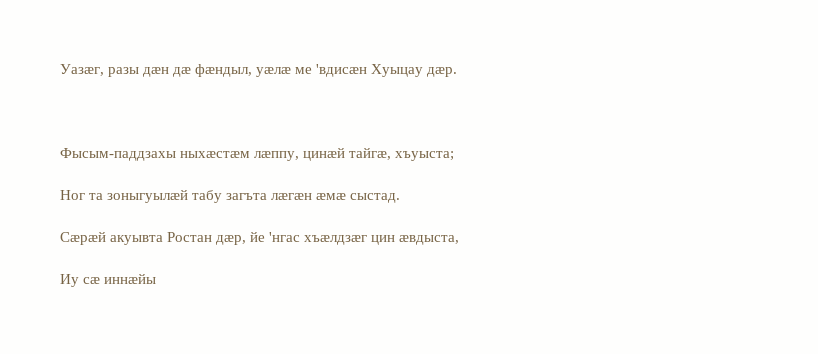Уазæг, разы дæн дæ фæндыл, уæлæ ме 'вдисæн Хуыцау дæр.



Фысым-паддзахы ныхæстæм лæппу, цинæй тайгæ, хъуыста;

Ног та зоныгуылæй табу загъта лæгæн æмæ сыстад.

Сæрæй акуывта Ростан дæр, йе 'нгас хъæлдзæг цин æвдыста,

Иу сæ иннæйы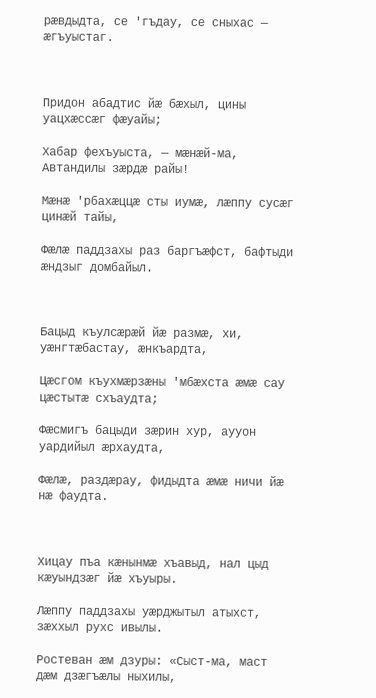рæвдыдта, се 'гъдау, се сныхас — æгъуыстаг.



Придон абадтис йæ бæхыл, цины уацхæссæг фæуайы;

Хабар фехъуыста, — мæнæй-ма, Автандилы зæрдæ райы!

Мæнæ 'рбахæццæ сты иумæ, лæппу сусæг цинæй тайы,

Фæлæ паддзахы раз баргъæфст, бафтыди æндзыг домбайыл.



Бацыд къулсæрæй йæ размæ, хи, уæнгтæбастау, æнкъардта,

Цæсгом къухмæрзæны 'мбæхста æмæ сау цæстытæ схъаудта;

Фæсмигъ бацыди зæрин хур, аууон уардийыл æрхаудта,

Фæлæ, раздæрау, фидыдта æмæ ничи йæ нæ фаудта.



Хицау пъа кæнынмæ хъавыд, нал цыд кæуындзæг йæ хъуыры.

Лæппу паддзахы уæрджытыл атыхст, зæххыл рухс ивылы.

Ростеван æм дзуры: «Сыст-ма, маст дæм дзæгъæлы ныхилы,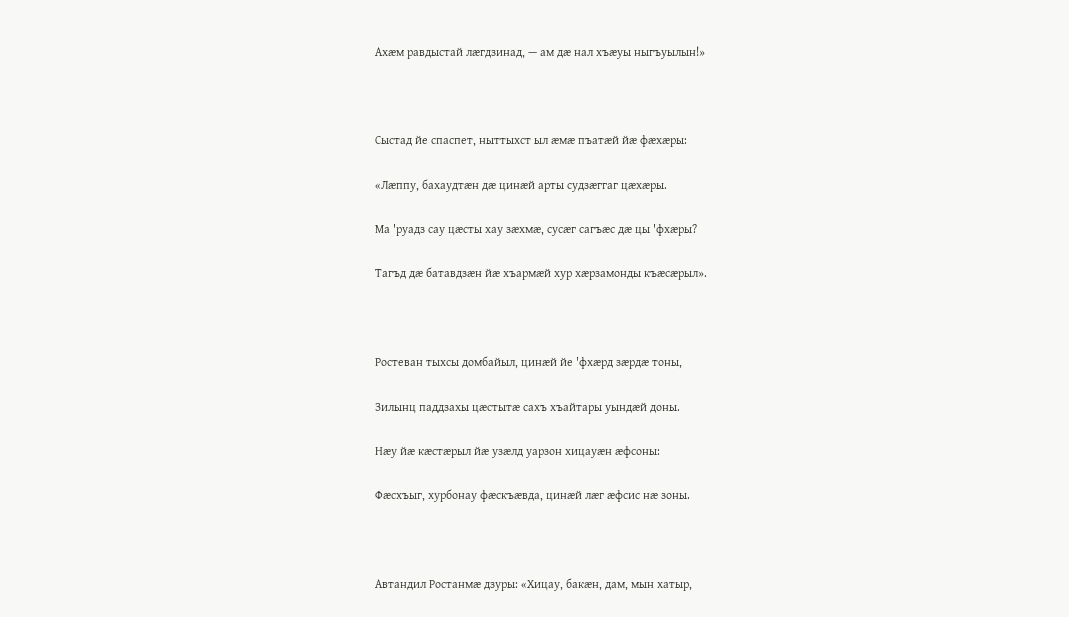Ахæм равдыстай лæгдзинад, — ам дæ нал хъæуы ныгъуылын!»



Сыстад йе спаспет, ныттыхст ыл æмæ пъатæй йæ фæхæры:

«Лæппу, бахаудтæн дæ цинæй арты судзæггаг цæхæры.

Ма 'руадз сау цæсты хау зæхмæ, сусæг сагъæс дæ цы 'фхæры?

Тагъд дæ батавдзæн йæ хъармæй хур хæрзамонды къæсæрыл».



Ростеван тыхсы домбайыл, цинæй йе 'фхæрд зæрдæ тоны,

Зилынц паддзахы цæстытæ сахъ хъайтары уындæй доны.

Нæу йæ кæстæрыл йæ узæлд уарзон хицауæн æфсоны:

Фæсхъыг, хурбонау фæскъæвда, цинæй лæг æфсис нæ зоны.



Автандил Ростанмæ дзуры: «Хицау, бакæн, дам, мын хатыр,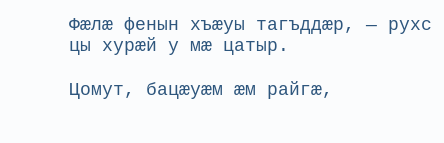Фæлæ фенын хъæуы тагъддæр, — рухс цы хурæй у мæ цатыр.

Цомут, бацæуæм æм райгæ,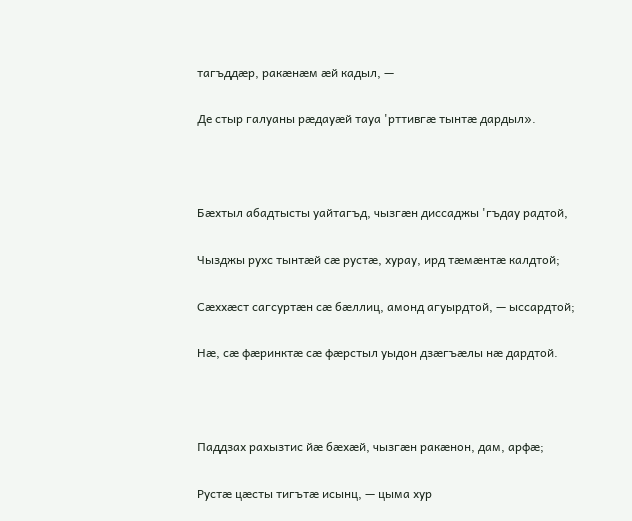тагъддæр, ракæнæм æй кадыл, —

Де стыр галуаны рæдауæй тауа 'рттивгæ тынтæ дардыл».



Бæхтыл абадтысты уайтагъд, чызгæн диссаджы 'гъдау радтой,

Чызджы рухс тынтæй сæ рустæ, хурау, ирд тæмæнтæ калдтой;

Сæххæст сагсуртæн сæ бæллиц, амонд агуырдтой, — ыссардтой;

Нæ, сæ фæринктæ сæ фæрстыл уыдон дзæгъæлы нæ дардтой.



Паддзах рахызтис йæ бæхæй, чызгæн ракæнон, дам, арфæ;

Рустæ цæсты тигътæ исынц, — цыма хур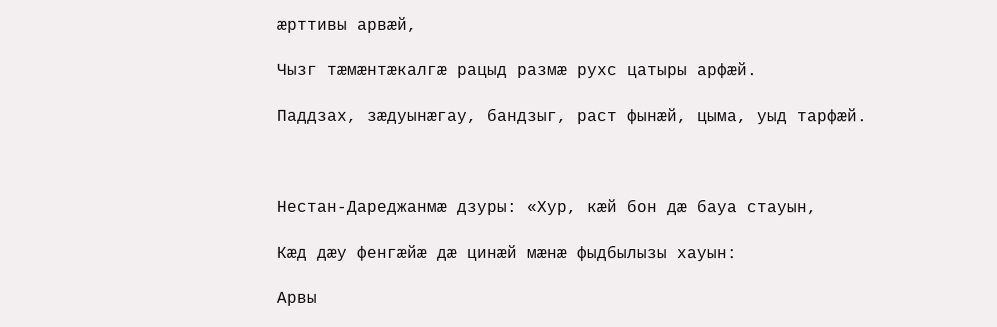æрттивы арвæй,

Чызг тæмæнтæкалгæ рацыд размæ рухс цатыры арфæй.

Паддзах, зæдуынæгау, бандзыг, раст фынæй, цыма, уыд тарфæй.



Нестан-Дареджанмæ дзуры: «Хур, кæй бон дæ бауа стауын,

Кæд дæу фенгæйæ дæ цинæй мæнæ фыдбылызы хауын:

Арвы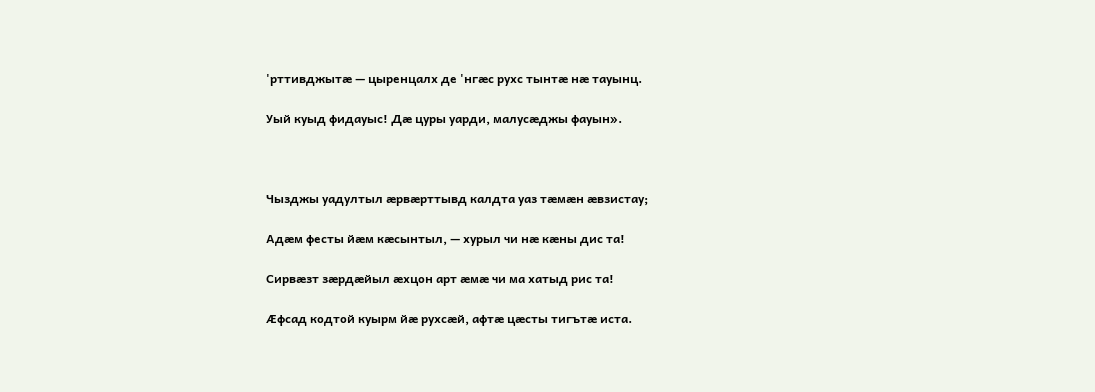'рттивджытæ — цыренцалх де 'нгæс рухс тынтæ нæ тауынц.

Уый куыд фидауыс! Дæ цуры уарди, малусæджы фауын».



Чызджы уадултыл æрвæрттывд калдта уаз тæмæн æвзистау;

Адæм фесты йæм кæсынтыл, — хурыл чи нæ кæны дис та!

Сирвæзт зæрдæйыл æхцон арт æмæ чи ма хатыд рис та!

Æфсад кодтой куырм йæ рухсæй, афтæ цæсты тигътæ иста.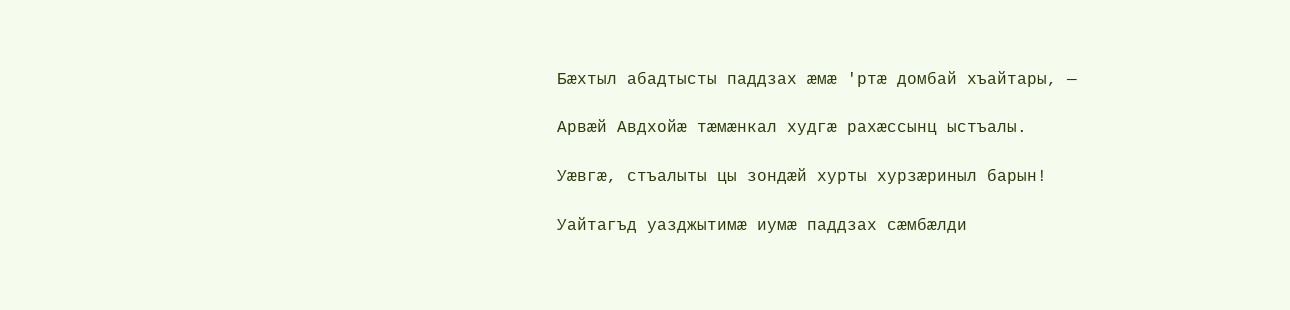Бæхтыл абадтысты паддзах æмæ 'ртæ домбай хъайтары, —

Арвæй Авдхойæ тæмæнкал худгæ рахæссынц ыстъалы.

Уæвгæ, стъалыты цы зондæй хурты хурзæриныл барын!

Уайтагъд уазджытимæ иумæ паддзах сæмбæлди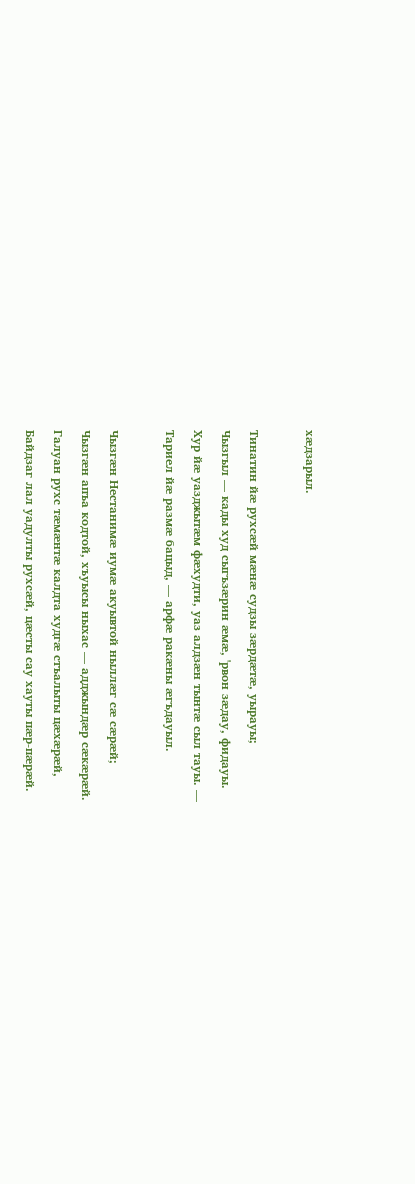хæдзарыл.



Тинатин йæ рухсæй мæнæ судзы зæрдæтæ, уырауы;

Чызгыл — кады худ сыгъзæрин æмæ, 'рвон зæдау, фидауы.

Хур йæ уазджытæм фæхудти, уаз алдзæн тынтæ сыл тауы. —

Тариел йæ размæ бацыд, — арфæ ракæны æгъдауыл.



Чызгæн Нестанимæ иумæ акуывтой ныллæг сæ сæрæй;

Чызгæн апъа кодтой, хъуысы ныхас — адджындæр сæкæрæй.

Галуан рухс тæмæнтæ калдта худгæ стъалыты цæхæрæй,

Байдзаг лал уадулты рухсæй, цæсты сау хауты пæр-пæрæй.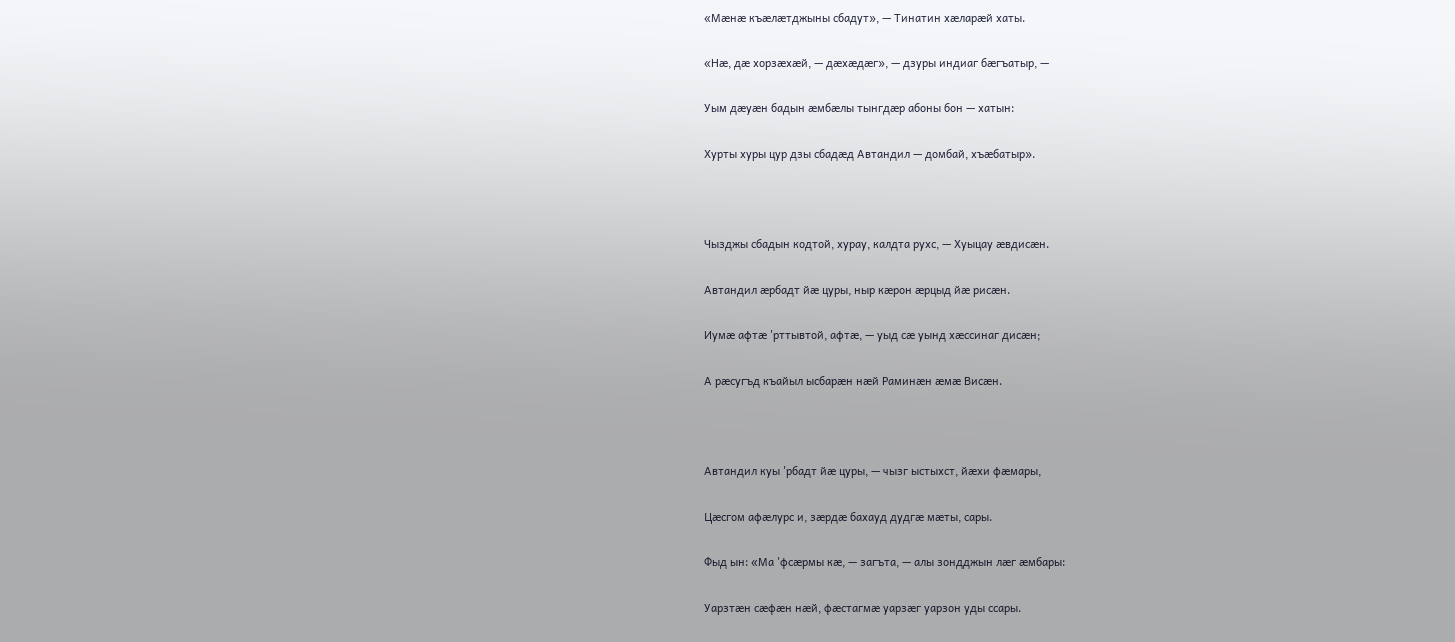«Мæнæ къæлæтджыны сбадут», — Тинатин хæларæй хаты.

«Нæ, дæ хорзæхæй, — дæхæдæг», — дзуры индиаг бæгъатыр, —

Уым дæуæн бадын æмбæлы тынгдæр абоны бон — хатын:

Хурты хуры цур дзы сбадæд Автандил — домбай, хъæбатыр».



Чызджы сбадын кодтой, хурау, калдта рухс, — Хуыцау æвдисæн.

Автандил æрбадт йæ цуры, ныр кæрон æрцыд йæ рисæн.

Иумæ афтæ 'рттывтой, афтæ, — уыд сæ уынд хæссинаг дисæн;

А рæсугъд къайыл ысбарæн нæй Раминæн æмæ Висæн.



Автандил куы 'рбадт йæ цуры, — чызг ыстыхст, йæхи фæмары,

Цæсгом афæлурс и, зæрдæ бахауд дудгæ мæты, сары.

Фыд ын: «Ма 'фсæрмы кæ, — загъта, — алы зондджын лæг æмбары:

Уарзтæн сæфæн нæй, фæстагмæ уарзæг уарзон уды ссары.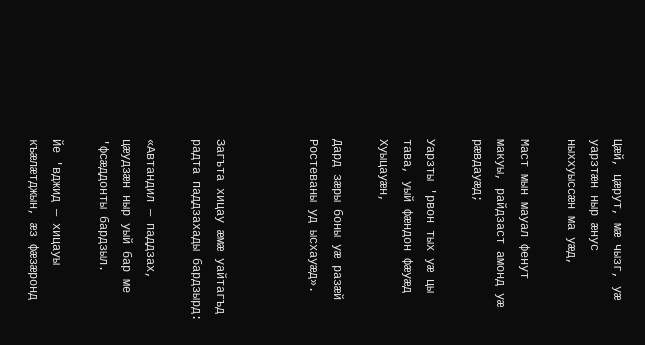Цæй, цæрут, мæ чызг, уæ уарзтæн ныр æнус ныххуыссæн ма уæд,

Маст мын мауал фенут макуы, райдзаст амонд уæ рæвдауæд;

Уарзты 'рвон тых уæ цы тава, уый фæндон фæуæд Хуыцауæн,

Дард зæры боны уæ разæй Ростеваны уд ысхауæд».



Загъта хицау æмæ уайтагъд радта паддзахады бардзырд:

«Автандил — паддзах, цæудзæн ныр уый бар ме 'фсæддонты бардзыл.

Йе 'вджид — хицауы къæлæтджын, æз фæзæронд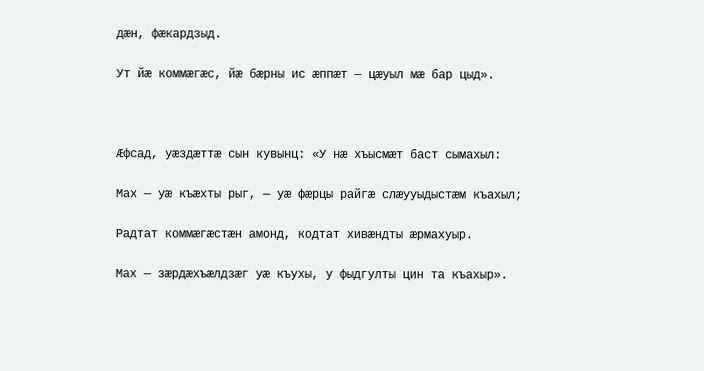дæн, фæкардзыд.

Ут йæ коммæгæс, йæ бæрны ис æппæт — цæуыл мæ бар цыд».



Æфсад, уæздæттæ сын кувынц: «У нæ хъысмæт баст сымахыл:

Мах — уæ къæхты рыг, — уæ фæрцы райгæ слæууыдыстæм къахыл;

Радтат коммæгæстæн амонд, кодтат хивæндты æрмахуыр.

Мах — зæрдæхъæлдзæг уæ къухы, у фыдгулты цин та къахыр».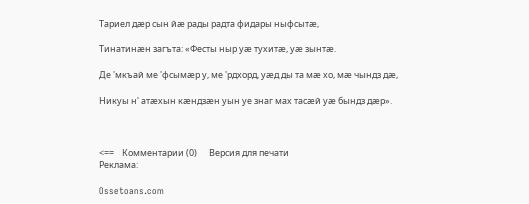Тариел дæр сын йæ рады радта фидары ныфсытæ,

Тинатинæн загъта: «Фесты ныр уæ тухитæ, уæ зынтæ.

Де 'мкъай ме 'фсымæр у, ме 'рдхорд, уæд ды та мæ хо, мæ чындз дæ,

Никуы н' атæхын кæндзæн уын уе знаг мах тасæй уæ бындз дæр».



<==    Комментарии (0)      Версия для печати
Реклама:

Ossetoans.com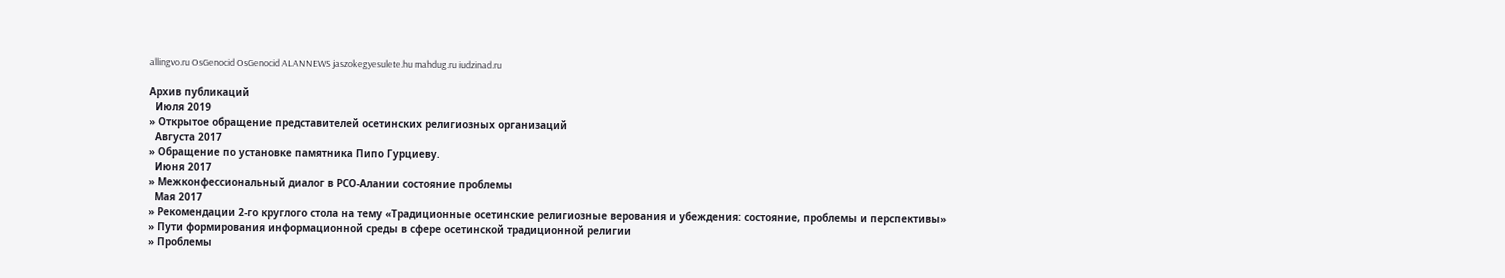allingvo.ru OsGenocid OsGenocid ALANNEWS jaszokegyesulete.hu mahdug.ru iudzinad.ru

Архив публикаций
  Июля 2019
» Открытое обращение представителей осетинских религиозных организаций
  Августа 2017
» Обращение по установке памятника Пипо Гурциеву.
  Июня 2017
» Межконфессиональный диалог в РСО-Алании состояние проблемы
  Мая 2017
» Рекомендации 2-го круглого стола на тему «Традиционные осетинские религиозные верования и убеждения: состояние, проблемы и перспективы»
» Пути формирования информационной среды в сфере осетинской традиционной религии
» Проблемы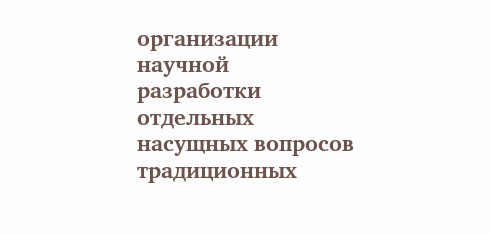организации научной разработки отдельных насущных вопросов традиционных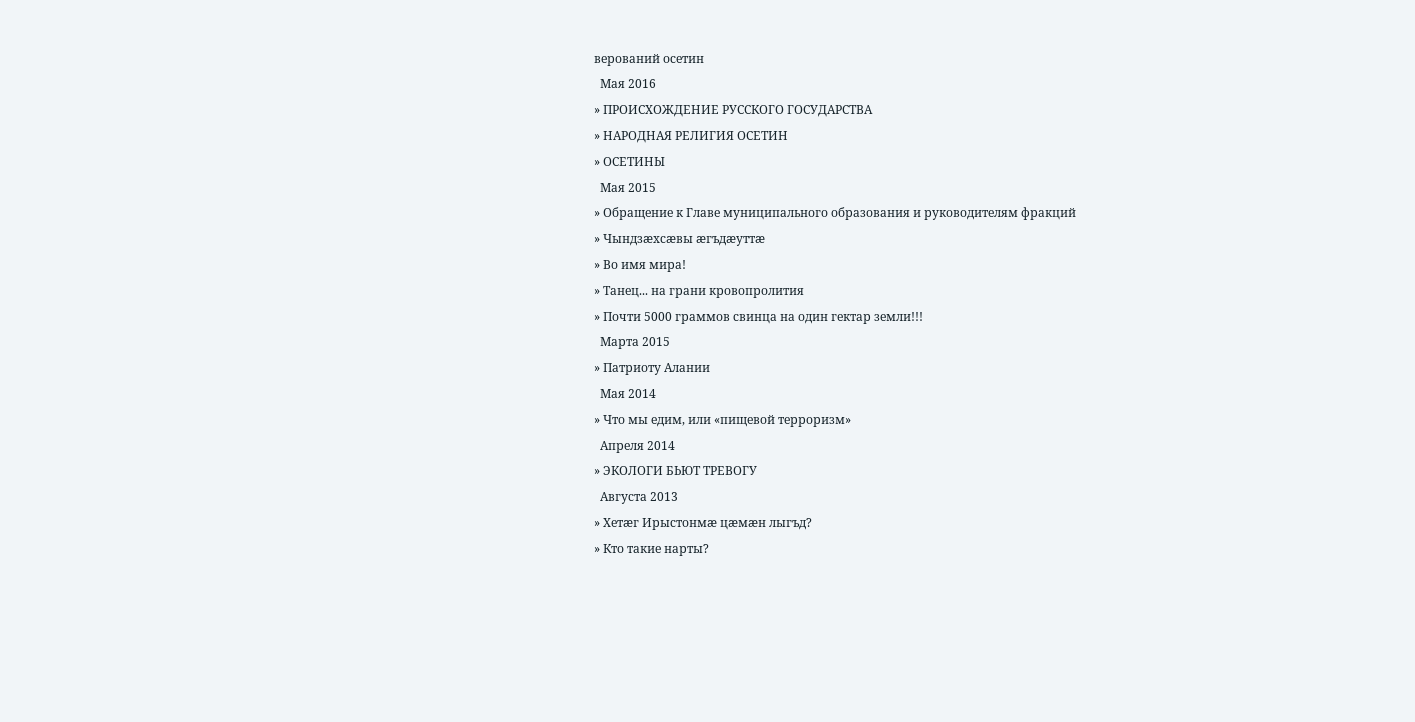верований осетин
  Мая 2016
» ПРОИСХОЖДЕНИЕ РУССКОГО ГОСУДАРСТВА
» НАРОДНАЯ РЕЛИГИЯ ОСЕТИН
» ОСЕТИНЫ
  Мая 2015
» Обращение к Главе муниципального образования и руководителям фракций
» Чындзӕхсӕвы ӕгъдӕуттӕ
» Во имя мира!
» Танец... на грани кровопролития
» Почти 5000 граммов свинца на один гектар земли!!!
  Марта 2015
» Патриоту Алании
  Мая 2014
» Что мы едим, или «пищевой терроризм»
  Апреля 2014
» ЭКОЛОГИ БЬЮТ ТРЕВОГУ
  Августа 2013
» Хетӕг Ирыстонмӕ цӕмӕн лыгъд?
» Кто такие нарты?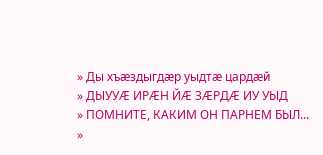» Ды хъæздыгдæр уыдтæ цардæй
» ДЫУУӔ ИРӔН ЙӔ ЗӔРДӔ ИУ УЫД
» ПОМНИТЕ, КАКИМ ОН ПАРНЕМ БЫЛ...
»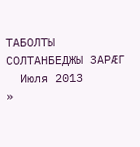ТАБОЛТЫ СОЛТАНБЕДЖЫ 3АРӔГ
  Июля 2013
»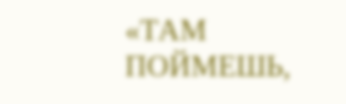«ТАМ ПОЙМЕШЬ,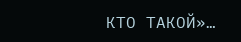КТО ТАКОЙ»…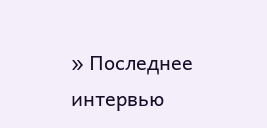» Последнее интервью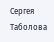Сергея Таболова